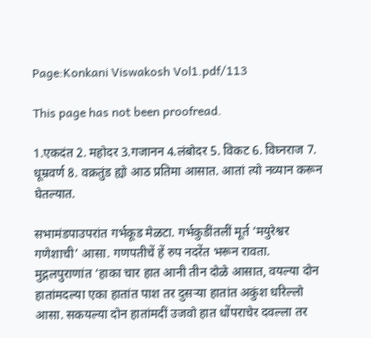Page:Konkani Viswakosh Vol1.pdf/113

This page has not been proofread.

1.एकदंत 2. महोदर 3.गजानन 4.लंबोदर 5. विकट 6. विघ्नराज 7. धूम्रवर्ण 8. वक्रतुंड ह्यो आठ प्रतिमा आसात. आतां त्यो नव्यान करून घेतल्यात.

सभामंडपाउपरांत गर्भकूड मेळटा. गर्भकुडींतलीं मूर्त ‘मयुरेश्वर गणेशाची’ आसा. गणपतीचें हें रुप नदरेंत भरून रावता. मुद्गलपुराणांत ‘हाका चार हात आनी तीन दोळे आसात, वयल्या दोन हातांमदल्या एका हातांत पाश तर दुसऱ्या हातांत अकुंश धरिल्लो आसा. सकयल्या दोन हातांमदीं उजवो हात धोंपराचेर दवल्ला तर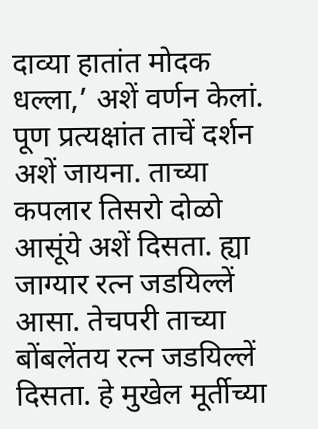दाव्या हातांत मोदक धल्ला,’ अशें वर्णन केलां. पूण प्रत्यक्षांत ताचें दर्शन अशें जायना. ताच्या कपलार तिसरो दोळो आसूंये अशें दिसता. ह्या जाग्यार रत्न जडयिल्लें आसा. तेचपरी ताच्या बोंबलेंतय रत्न जडयिल्लें दिसता. हे मुखेल मूर्तीच्या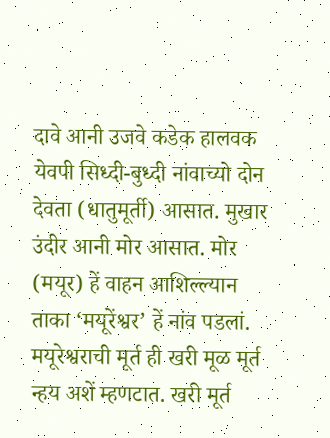दावे आनी उजवे कडेक हालवक येवपी सिध्दी-बुध्दी नांवाच्यो दोन देवता (धातुमूर्ती) आसात. मुखार उंदीर आनी मोर आसात. मोर (मयूर) हें वाहन आशिल्ल्यान ताका ‘मयूरेंश्वर’ हें नांव पडलां. मयूरेश्वराची मूर्त ही खरी मूळ मूर्त न्हय अशें म्हणटात. खरी मूर्त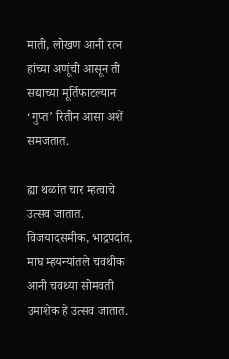माती, लोखण आनी रत्न हांच्या अणूंची आसून ती सद्याच्या मूर्तिफाटल्यान ‘गुप्त’ रितीन आसा अशें समजतात.

ह्या थळांत चार म्हत्वाचे उत्सव जातात. विजयादसमीक, भाद्रपदांत, माघ म्हयन्यांतले चवथीक आनी चवथ्या सोमवती उमाशेक हे उत्सव जातात.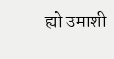ह्यो उमाशी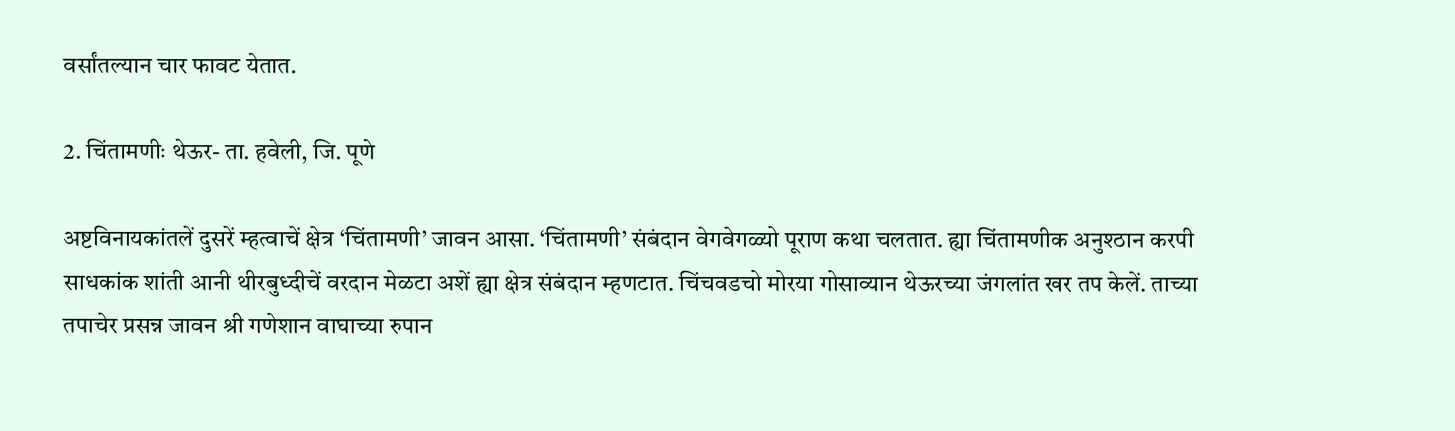वर्सांतल्यान चार फावट येतात.

2. चिंतामणीः थेऊर- ता. हवेली, जि. पूणे

अष्टविनायकांतलें दुसरें म्हत्वाचें क्षेत्र ‘चिंतामणी’ जावन आसा. ‘चिंतामणी’ संबंदान वेगवेगळ्यो पूराण कथा चलतात. ह्या चिंतामणीक अनुश्ठान करपी साधकांक शांती आनी थीरबुध्दीचें वरदान मेळटा अशें ह्या क्षेत्र संबंदान म्हणटात. चिंचवडचो मोरया गोसाव्यान थेऊरच्या जंगलांत खर तप केलें. ताच्या तपाचेर प्रसन्न जावन श्री गणेशान वाघाच्या रुपान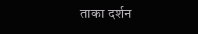ताका दर्शन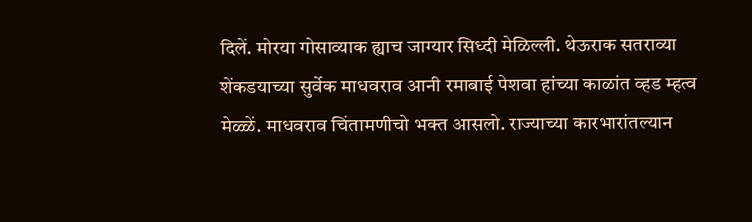दिलें. मोरया गोसाव्याक ह्याच जाग्यार सिध्दी मेळिल्ली. थेऊराक सतराव्या शेंकडयाच्या सुर्वेक माधवराव आनी रमाबाई पेशवा हांच्या काळांत व्हड म्हत्व मेळ्ळें. माधवराव चिंतामणीचो भक्त आसलो. राज्याच्या कारभारांतल्यान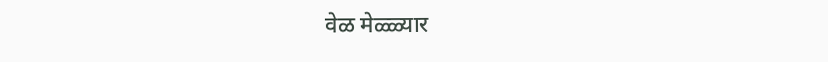वेळ मेळ्ळ्यार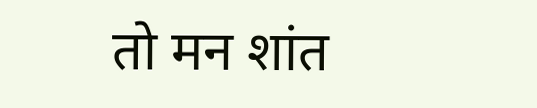तो मन शांत